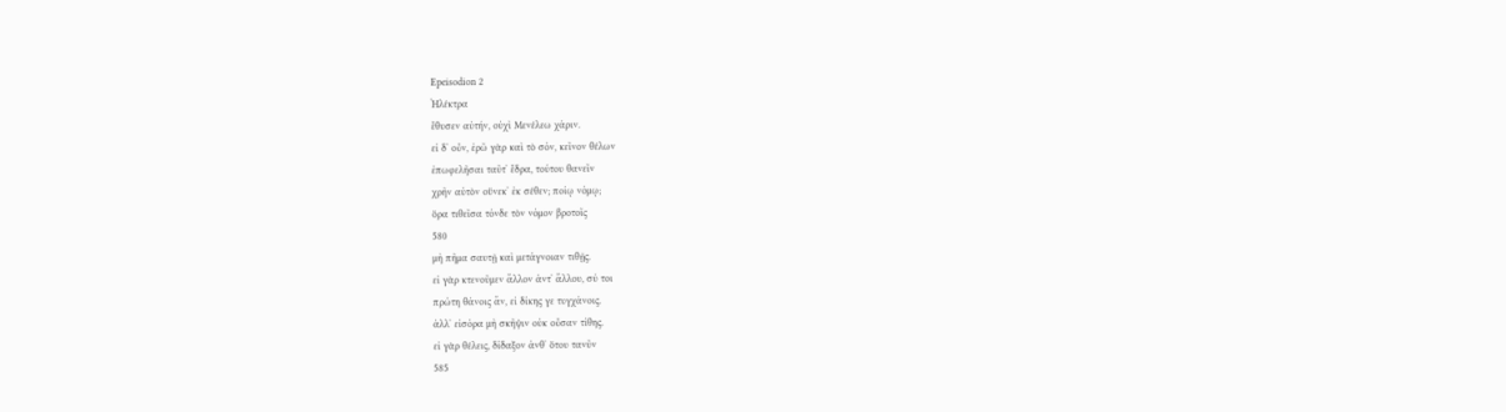Epeisodion 2
Ἠλέκτρα
ἔθυσεν αὐτήν, οὐχὶ Μενέλεω χάριν.
εἰ δʼ οὖν, ἐρῶ γὰρ καὶ τὸ σόν, κεῖνον θέλων
ἐπωφελῆσαι ταῦτʼ ἔδρα, τούτου θανεῖν
χρῆν αὐτὸν οὕνεκʼ ἐκ σέθεν; ποίῳ νόμῳ;
ὅρα τιθεῖσα τόνδε τὸν νόμον βροτοῖς
580
μὴ πῆμα σαυτῇ καὶ μετάγνοιαν τιθῇς.
εἰ γὰρ κτενοῦμεν ἄλλον ἀντʼ ἄλλου, σύ τοι
πρώτη θάνοις ἄν, εἰ δίκης γε τυγχάνοις.
ἀλλʼ εἰσόρα μὴ σκῆψιν οὐκ οὖσαν τίθης.
εἰ γὰρ θέλεις, δίδαξον ἀνθʼ ὅτου τανῦν
585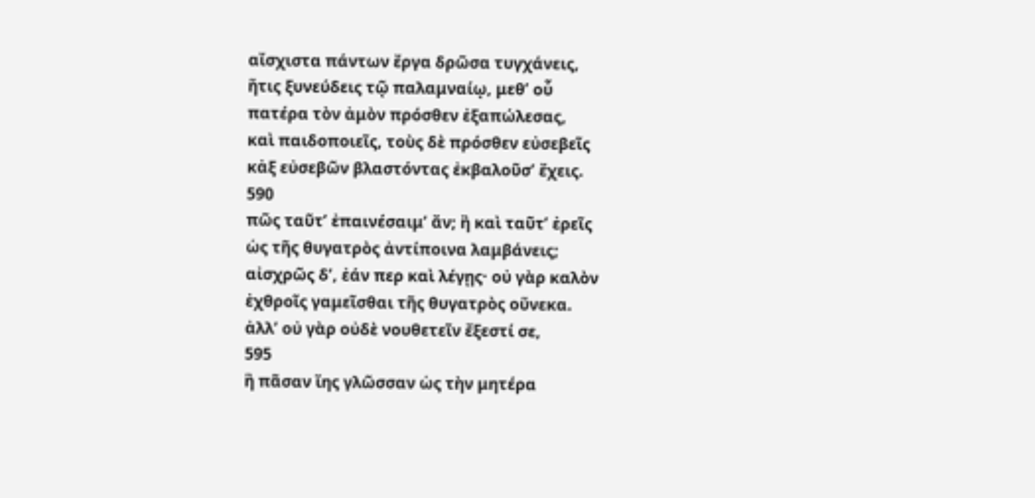αἴσχιστα πάντων ἔργα δρῶσα τυγχάνεις,
ἥτις ξυνεύδεις τῷ παλαμναίῳ, μεθʼ οὗ
πατέρα τὸν ἀμὸν πρόσθεν ἐξαπώλεσας,
καὶ παιδοποιεῖς, τοὺς δὲ πρόσθεν εὐσεβεῖς
κἀξ εὐσεβῶν βλαστόντας ἐκβαλοῦσʼ ἔχεις.
590
πῶς ταῦτʼ ἐπαινέσαιμʼ ἄν; ἢ καὶ ταῦτʼ ἐρεῖς
ὡς τῆς θυγατρὸς ἀντίποινα λαμβάνεις;
αἰσχρῶς δʼ, ἐάν περ καὶ λέγῃς· οὐ γὰρ καλὸν
ἐχθροῖς γαμεῖσθαι τῆς θυγατρὸς οὕνεκα.
ἀλλʼ οὐ γὰρ οὐδὲ νουθετεῖν ἔξεστί σε,
595
ἣ πᾶσαν ἵης γλῶσσαν ὡς τὴν μητέρα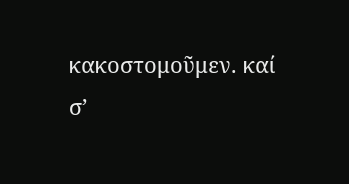κακοστομοῦμεν. καί σʼ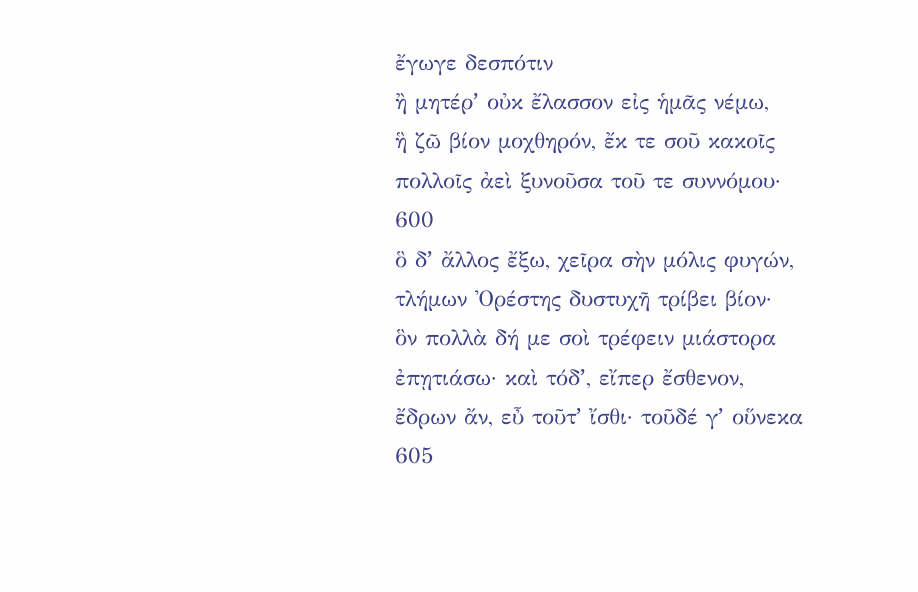ἔγωγε δεσπότιν
ἢ μητέρʼ οὐκ ἔλασσον εἰς ἡμᾶς νέμω,
ἣ ζῶ βίον μοχθηρόν, ἔκ τε σοῦ κακοῖς
πολλοῖς ἀεὶ ξυνοῦσα τοῦ τε συννόμου·
600
ὃ δʼ ἄλλος ἔξω, χεῖρα σὴν μόλις φυγών,
τλήμων Ὀρέστης δυστυχῆ τρίβει βίον·
ὃν πολλὰ δή με σοὶ τρέφειν μιάστορα
ἐπῃτιάσω· καὶ τόδʼ, εἴπερ ἔσθενον,
ἔδρων ἄν, εὖ τοῦτʼ ἴσθι· τοῦδέ γʼ οὕνεκα
605